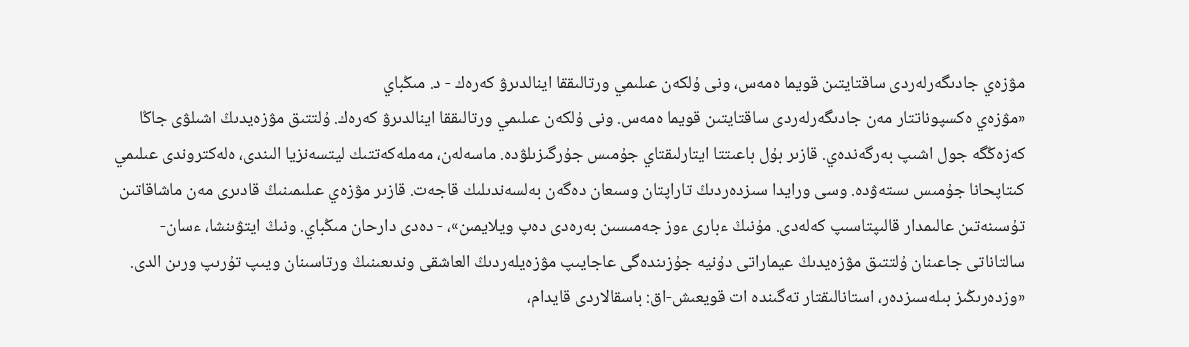مۋزەي جادىگەرلەردى ساقتايتىن قويما ەمەس، ونى ۇلكەن عىلىمي ورتالىققا اينالدىرۋ كەرەك - د. مىڭباي
«مۋزەي ەكسپوناتتار مەن جادىگەرلەردى ساقتايتىن قويما ەمەس. ونى ۇلكەن عىلىمي ورتالىققا اينالدىرۋ كەرەك. ۇلتتىق مۋزەيدىڭ اشىلۋى جاڭا كەزەڭگە جول اشىپ بەرگەندەي. قازىر بۇل باعىتتا ايتارلىقتاي جۇمىس جۇرگىزىلۋدە. ماسەلەن، مەملەكەتتىك ليتسەنزيا الىندى، ەلەكتروندى عىلىمي كىتاپحانا جۇمىس ىستەۋدە. وسى ورايدا سىزدەردىڭ تاراپتان وسىعان دەگەن بەلسەندىلىك قاجەت. قازىر مۋزەي عىلىمىنىڭ قادىرى مەن ماشاقاتىن تۇسىنەتىن عالىمدار قالىپتاسىپ كەلەدى. مۇنىڭ ءبارى ءوز جەمىسىن بەرەدى دەپ ويلايمىن»، - دەدى دارحان مىڭباي. ونىڭ ايتۋىنشا، ءسان-سالتاناتى جاعىنان ۇلتتىق مۋزەيدىڭ عيماراتى دۇنيە جۇزىندەگى عاجايىپ مۋزەيلەردىڭ العاشقى وندىعىنىڭ ورتاسىنان ويىپ تۇرىپ ورىن الدى.
«وزدەرىڭىز بىلەسىزدەر، استانالىقتار تەگىندە ات قويعىش-اق: باسقالاردى قايدام،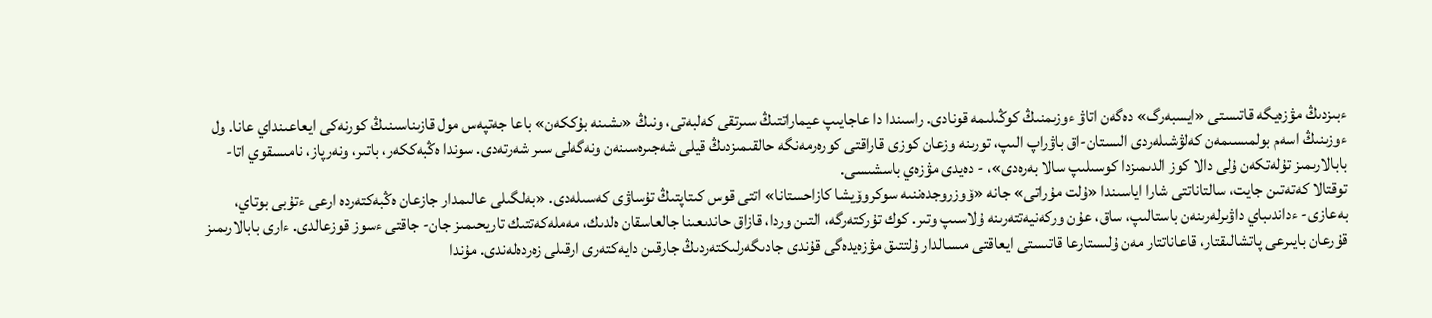ءبىزدىڭ مۋزەيگە قاتىستى «ايسبەرگ» دەگەن اتاۋ ءوزىمنىڭ كوڭىلىمە قونادى. راسىندا دا عاجايىپ عيماراتتىڭ سىرتقى كەلبەتى، ونىڭ «ىشىنە بۇككەن» باعا جەتپەس مول قازىناسىنىڭ كورنەكى ايعاعىنداي عانا. ول ءوزىنىڭ اسەم بولمىسىمەن كەلۋشىلەردى الىستان-اق باۋراپ الىپ، تورىنە وزعان كوزى قاراقتى كورەرمەنگە حالقىمىزدىڭ قيلى شەجىرەسىنەن ونەگەلى سىر شەرتەدى. سوندا ەڭبەككەر، باتىر، ونەرپاز، نامىسقوي اتا-بابالارىمىز تۇلەتكەن ۇلى دالا كوز الدىمىزدا كوسىلىپ سالا بەرەدى»، - دەيدى مۋزەي باسشىسى.
توقتالا كەتەتىن جايت، سالتاناتتى شارا اياسىندا «ۇلت مۇراتى» جانە «ۆوزروجدەننىە سوكروۆيشا كازاحستانا» اتتى قوس كىتاپتىڭ تۇساۋى كەسىلەدى. «بەلگىلى عالىمدار جازعان ەڭبەكتەردە ارعى ءتۇبى بوتاي، بەعازى- ءداندىباي داۋىرلەرىنەن باستالىپ، ساق، عۇن وركەنيەتتەرىنە ۇلاسىپ وتىر. كوك تۇركتەرگە، التىن وردا، قازاق حاندىعىنا جالعاسقان ەلدىك، مەملەكەتتىك تاريحىمىز جان- جاقتى ءسوز قوزعالدى. ءارى بابالارىمىز قۇرعان بايىرعى پاتشالىقتار، قاعاناتتار مەن ۇلىستارعا قاتىستى ايعاقتى مىسالدار ۇلتتىق مۋزەيدەگى قۇندى جادىگەرلىكتەردىڭ جارقىن دايەكتەرى ارقىلى زەردەلەندى. مۇندا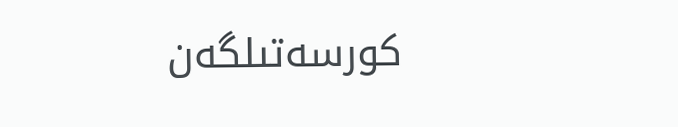كورسەتىلگەن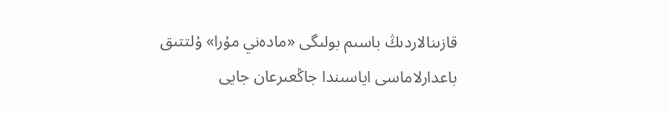قازىنالاردىڭ باسىم بولىگى «مادەني مۇرا» ۇلتتىق باعدارلاماسى اياسىندا جاڭعىرعان جايى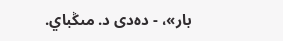بار»، - دەدى د. مىڭباي.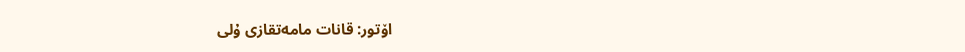اۆتور: قانات مامەتقازى ۇلى